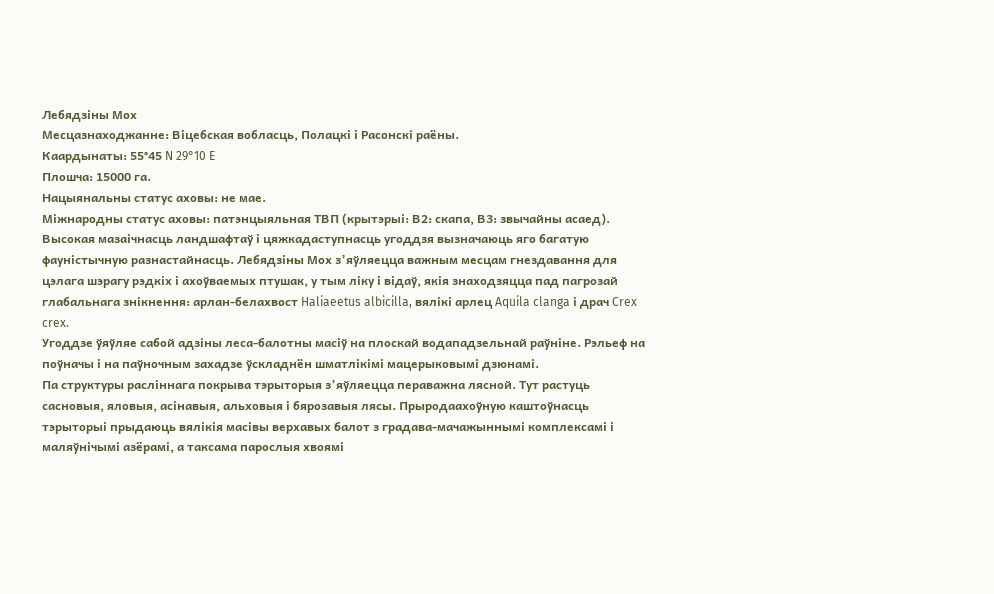Лебядзіны Мох
Месцазнаходжанне: Віцебская вобласць, Полацкі і Расонскі раёны.
Каардынаты: 55°45 N 29°10 E
Плошча: 15000 га.
Нацыянальны статус аховы: не мае.
Міжнародны статус аховы: патэнцыяльная ТВП (крытэрыі: В2: скапа, В3: звычайны асаед).
Высокая мазаічнасць ландшафтаў і цяжкадаступнасць угоддзя вызначаюць яго багатую фауністычную разнастайнасць. Лебядзіны Мох з’яўляецца важным месцам гнездавання для цэлага шэрагу рэдкіх і ахоўваемых птушак, у тым ліку і відаў, якія знаходзяцца пад пагрозай глабальнага знікнення: арлан-белахвост Haliaeetus albicilla, вялікі арлец Aquila clanga і драч Crex crex.
Угоддзе ўяўляе сабой адзіны леса-балотны масіў на плоскай водападзельнай раўніне. Рэльеф на поўначы і на паўночным захадзе ўскладнён шматлікімі мацерыковымі дзюнамі.
Па структуры расліннага покрыва тэрыторыя з’яўляецца пераважна лясной. Тут растуць сасновыя, яловыя, асінавыя, альховыя і бярозавыя лясы. Прыродаахоўную каштоўнасць тэрыторыі прыдаюць вялікія масівы верхавых балот з градава-мачажыннымі комплексамі і маляўнічымі азёрамі, а таксама парослыя хвоямі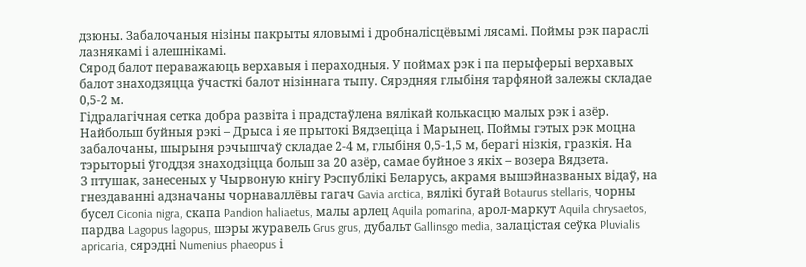дзюны. Забалочаныя нізіны пакрыты яловымі і дробналісцёвымі лясамі. Поймы рэк параслі лазнякамі і алешнікамі.
Сярод балот пераважаюць верхавыя і пераходныя. У поймах рэк і па перыферыі верхавых балот знаходзяцца ўчасткі балот нізіннага тыпу. Сярэдняя глыбіня тарфяной залежы складае 0,5-2 м.
Гідралагічная сетка добра развіта і прадстаўлена вялікай колькасцю малых рэк і азёр. Найбольш буйныя рэкі – Дрыса і яе прытокі Вядзеціца і Марынец. Поймы гэтых рэк моцна забалочаны, шырыня рэчышчаў складае 2-4 м, глыбіня 0,5-1,5 м, берагі нізкія, гразкія. На тэрыторыі ўгоддзя знаходзіцца больш за 20 азёр, самае буйное з якіх – возера Вядзета.
З птушак, занесеных у Чырвоную кнігу Рэспублікі Беларусь, акрамя вышэйназваных відаў, на гнездаванні адзначаны чорнаваллёвы гагач Gavia arctica, вялікі бугай Botaurus stellaris, чорны бусел Ciconia nigra, скапа Pandion haliaetus, малы арлец Aquila pomarina, арол-маркут Aquila chrysaetos, пардва Lagopus lagopus, шэры журавель Grus grus, дубальт Gallinsgo media, залацістая сеўка Pluvialis apricaria, сярэдні Numenius phaeopus і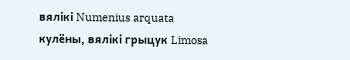вялікі Numenius arquata кулёны, вялікі грыцук Limosa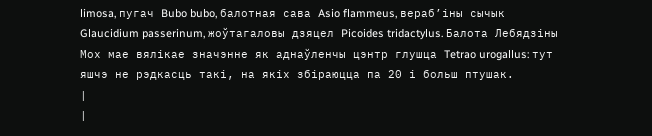limosa, пугач Bubo bubo, балотная сава Asio flammeus, вераб’іны сычык Glaucidium passerinum, жоўтагаловы дзяцел Picoides tridactylus. Балота Лебядзіны Мох мае вялікае значэнне як аднаўленчы цэнтр глушца Tetrao urogallus: тут яшчэ не рэдкасць такі, на якіх збіраюцца па 20 і больш птушак.
|
|